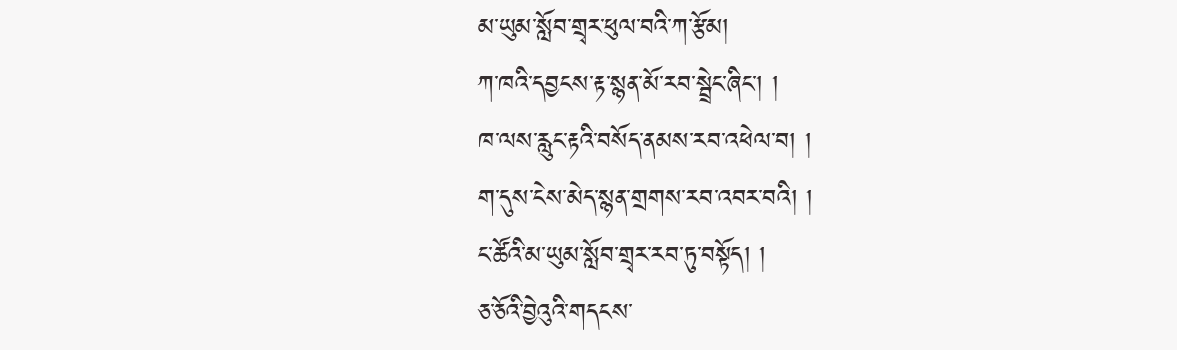མ་ཡུམ་སློབ་གྲྭར་ཕུལ་བའི་ཀ་རྩོམ།
ཀ་ཁའི་དབྱངས་རྟ་སྙན་མོ་རབ་སྦྲེང་ཞིང་། །
ཁ་ལས་རླུང་རྟའི་བསོད་ནམས་རབ་འཕེལ་བ། །
ག་དུས་ངེས་མེད་སྙན་གྲགས་རབ་འབར་བའི། །
ང་ཚོའི་མ་ཡུམ་སློབ་གྲྭར་རབ་ཏུ་བསྟོད། །
ཅ་ཅོའི་བྱེའུའི་གདངས་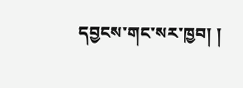དབྱངས་གང་སར་ཁྱབ། །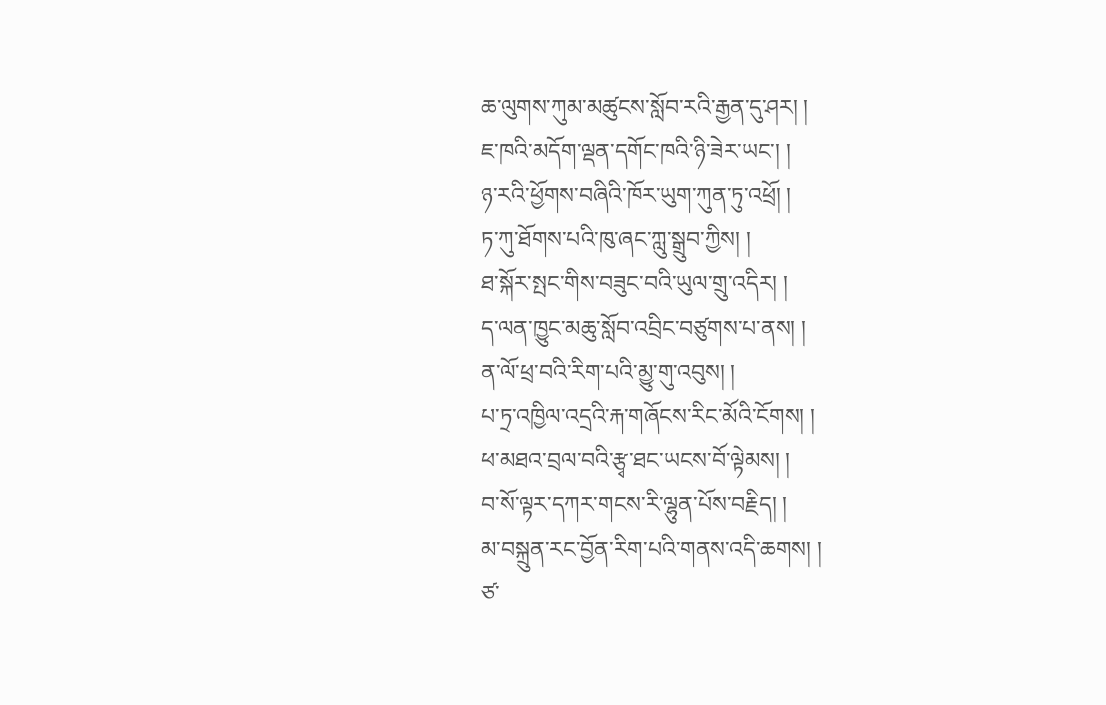ཆ་ལུགས་ཀུམ་མཚུངས་སློབ་རའི་རྒྱན་དུ་ཤར། །
ཇ་ཁའི་མདོག་ལྡན་དགོང་ཁའི་ཉི་ཟེར་ཡང་། །
ཉ་རའི་ཕྱོགས་བཞིའི་ཁོར་ཡུག་ཀུན་ཏུ་འཕྲོ། །
ཏ་ཀུ་ཐོགས་པའི་ཁུ་ཞང་ཀླུ་སྒྲུབ་ཀྱིས། །
ཐ་སྐོར་སྤང་གིས་བཟུང་བའི་ཡུལ་གྲུ་འདིར། །
ད་ལན་ཁྱུང་མཆུ་སློབ་འབྲིང་བཙུགས་པ་ནས། །
ན་ལོ་ཕྲ་བའི་རིག་པའི་མྱུ་གུ་འབུས། །
པ་ཏྲ་འཁྱིལ་འདྲའི་རྐ་གཞོངས་རིང་མོའི་ངོགས། །
ཕ་མཐའ་བྲལ་བའི་རྩྭ་ཐང་ཡངས་བོ་ལྟེམས། །
བ་སོ་ལྟར་དཀར་གངས་རི་ལྷུན་པོས་བརྗིད། །
མ་བསྐྲུན་རང་བྱོན་རིག་པའི་གནས་འདི་ཆགས། །
ཙ་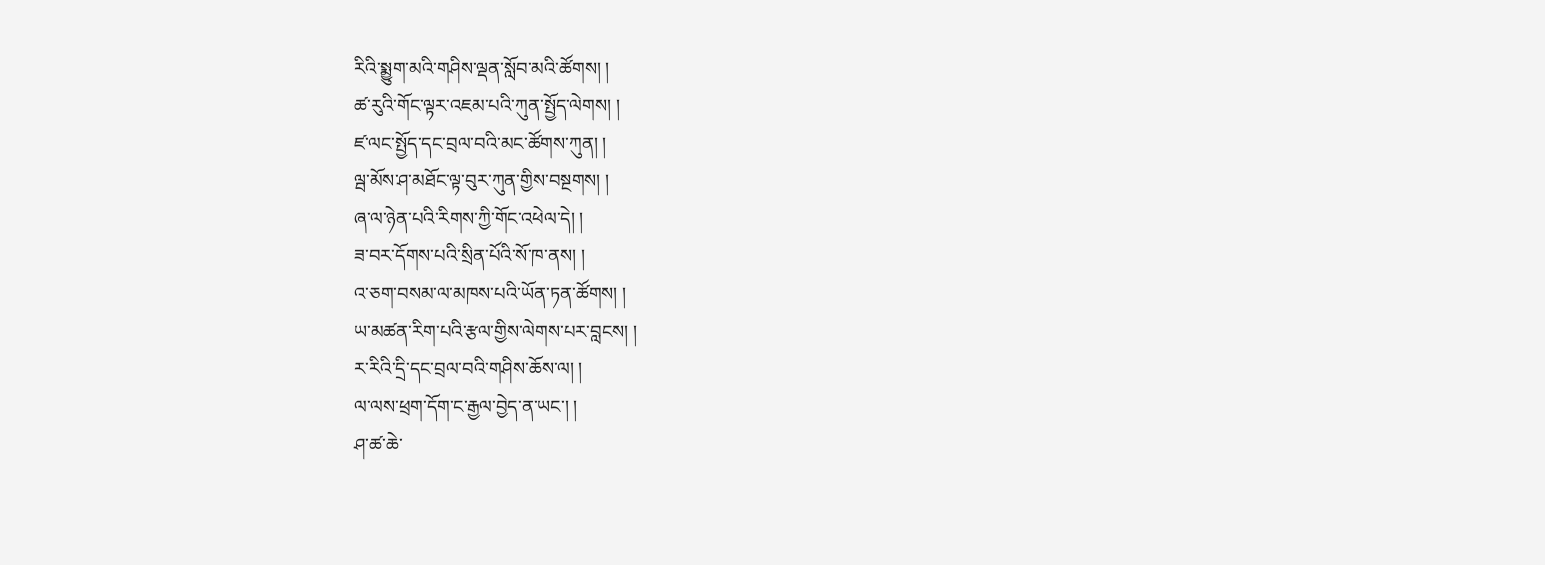རིའི་སྨྱུག་མའི་གཤིས་ལྡན་སློབ་མའི་ཚོགས། །
ཚ་རུའི་གོང་ལྟར་འཇམ་པའི་ཀུན་སྤྱོད་ལེགས། །
ཛ་ལང་སྤྱོད་དང་བྲལ་བའི་མང་ཚོགས་ཀུན། །
ལྦ་མོས་ཤ་མཐོང་ལྟ་བུར་ཀུན་གྱིས་བསྔགས། །
ཞ་ལ་ཉེན་པའི་རིགས་ཀྱི་གོང་འཕེལ་དེ། །
ཟ་བར་དོགས་པའི་སྲིན་པོའི་སོ་ཁ་ནས། །
འ་ཅག་བསམ་ལ་མཁས་པའི་ཡོན་ཏན་ཚོགས། །
ཡ་མཚན་རིག་པའི་རྩལ་གྱིས་ལེགས་པར་བླངས། །
ར་རིའི་དྲི་དང་བྲལ་བའི་གཤིས་ཆོས་ལ། །
ལ་ལས་ཕྲག་དོག་ང་རྒྱལ་བྱེད་ན་ཡང་། །
ཤ་ཚ་ཆེ་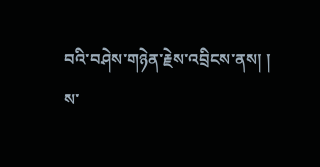བའི་བཤེས་གཉེན་རྗེས་འབྲིངས་ནས། །
ས་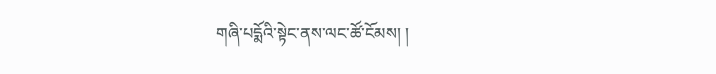གཞི་པདྨོའི་སྟེང་ནས་ལང་ཚོ་ངོམས། །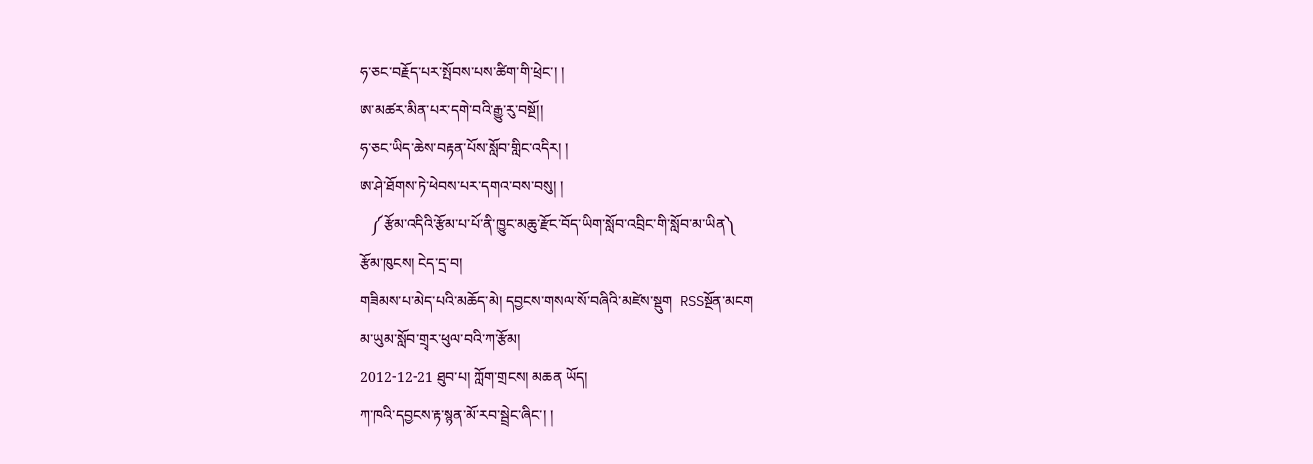ཧ་ཅང་བརྗོད་པར་སྤོབས་པས་ཚིག་གི་ཕྲེང་། །
ཨ་མཚར་མིན་པར་དགེ་བའི་རྒྱུ་རུ་བསྔོ།།
ཧ་ཅང་ཡིད་ཆེས་བརྟན་པོས་སློབ་གླིང་འདིར། །
ཨ་ཤེ་ཐོགས་ཏེ་ཕེབས་པར་དགའ་བས་བསུ། །
   ༼རྩོམ་འདིའི་རྩོམ་པ་པོ་ནི་ཁྱུང་མཆུ་རྫོང་བོད་ཡིག་སློབ་འབྲིང་གི་སློབ་མ་ཡིན༽
རྩོམ་ཁུངས། ངེད་དྲ་བ།
གཟིམས་པ་མེད་པའི་མཆོད་མེ། དབྱངས་གསལ་སོ་བཞིའི་མཛེས་སྡུག  RSSསྔོན་མངག
མ་ཡུམ་སློབ་གྲྭར་ཕུལ་བའི་ཀ་རྩོམ།
2012-12-21 ཐུབ་པ། ཀློག་གྲངས། མཆན ཡོད།
ཀ་ཁའི་དབྱངས་རྟ་སྙན་མོ་རབ་སྦྲེང་ཞིང་། །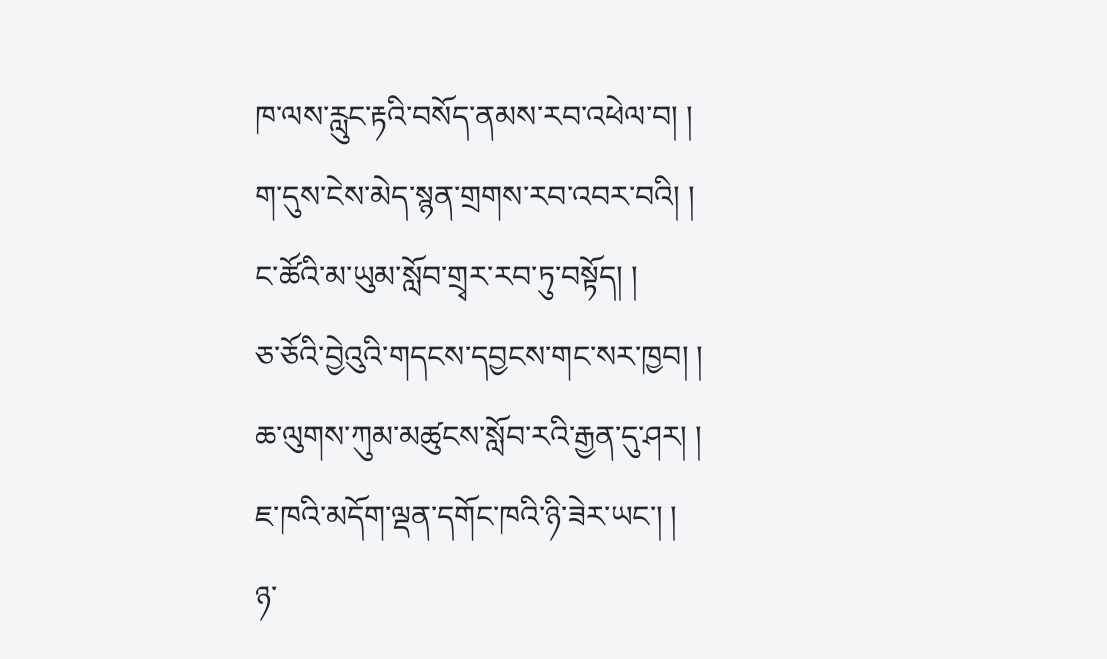ཁ་ལས་རླུང་རྟའི་བསོད་ནམས་རབ་འཕེལ་བ། །
ག་དུས་ངེས་མེད་སྙན་གྲགས་རབ་འབར་བའི། །
ང་ཚོའི་མ་ཡུམ་སློབ་གྲྭར་རབ་ཏུ་བསྟོད། །
ཅ་ཅོའི་བྱེའུའི་གདངས་དབྱངས་གང་སར་ཁྱབ། །
ཆ་ལུགས་ཀུམ་མཚུངས་སློབ་རའི་རྒྱན་དུ་ཤར། །
ཇ་ཁའི་མདོག་ལྡན་དགོང་ཁའི་ཉི་ཟེར་ཡང་། །
ཉ་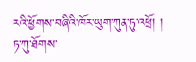རའི་ཕྱོགས་བཞིའི་ཁོར་ཡུག་ཀུན་ཏུ་འཕྲོ། །
ཏ་ཀུ་ཐོགས་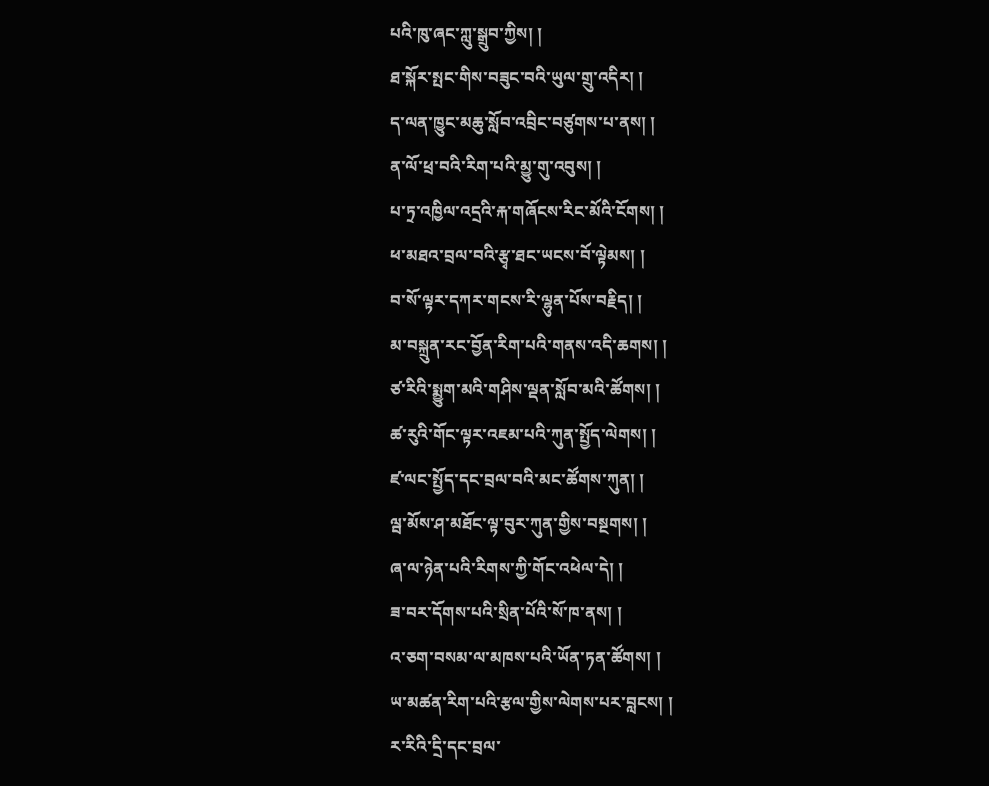པའི་ཁུ་ཞང་ཀླུ་སྒྲུབ་ཀྱིས། །
ཐ་སྐོར་སྤང་གིས་བཟུང་བའི་ཡུལ་གྲུ་འདིར། །
ད་ལན་ཁྱུང་མཆུ་སློབ་འབྲིང་བཙུགས་པ་ནས། །
ན་ལོ་ཕྲ་བའི་རིག་པའི་མྱུ་གུ་འབུས། །
པ་ཏྲ་འཁྱིལ་འདྲའི་རྐ་གཞོངས་རིང་མོའི་ངོགས། །
ཕ་མཐའ་བྲལ་བའི་རྩྭ་ཐང་ཡངས་བོ་ལྟེམས། །
བ་སོ་ལྟར་དཀར་གངས་རི་ལྷུན་པོས་བརྗིད། །
མ་བསྐྲུན་རང་བྱོན་རིག་པའི་གནས་འདི་ཆགས། །
ཙ་རིའི་སྨྱུག་མའི་གཤིས་ལྡན་སློབ་མའི་ཚོགས། །
ཚ་རུའི་གོང་ལྟར་འཇམ་པའི་ཀུན་སྤྱོད་ལེགས། །
ཛ་ལང་སྤྱོད་དང་བྲལ་བའི་མང་ཚོགས་ཀུན། །
ལྦ་མོས་ཤ་མཐོང་ལྟ་བུར་ཀུན་གྱིས་བསྔགས། །
ཞ་ལ་ཉེན་པའི་རིགས་ཀྱི་གོང་འཕེལ་དེ། །
ཟ་བར་དོགས་པའི་སྲིན་པོའི་སོ་ཁ་ནས། །
འ་ཅག་བསམ་ལ་མཁས་པའི་ཡོན་ཏན་ཚོགས། །
ཡ་མཚན་རིག་པའི་རྩལ་གྱིས་ལེགས་པར་བླངས། །
ར་རིའི་དྲི་དང་བྲལ་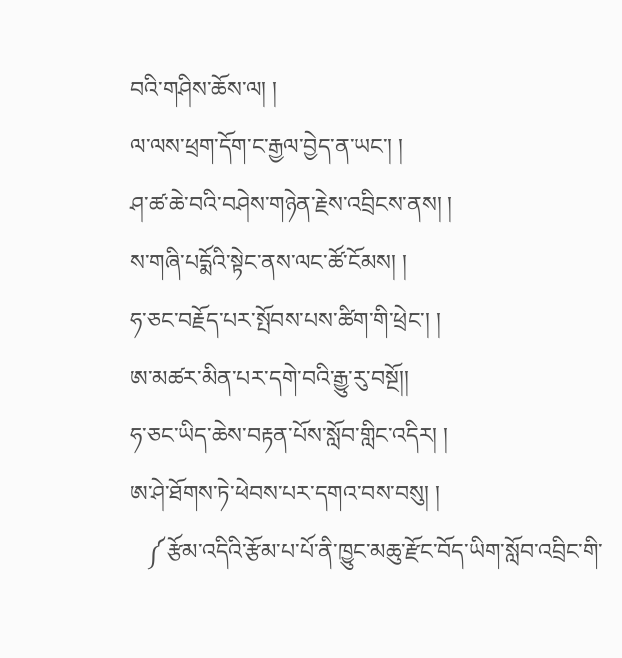བའི་གཤིས་ཆོས་ལ། །
ལ་ལས་ཕྲག་དོག་ང་རྒྱལ་བྱེད་ན་ཡང་། །
ཤ་ཚ་ཆེ་བའི་བཤེས་གཉེན་རྗེས་འབྲིངས་ནས། །
ས་གཞི་པདྨོའི་སྟེང་ནས་ལང་ཚོ་ངོམས། །
ཧ་ཅང་བརྗོད་པར་སྤོབས་པས་ཚིག་གི་ཕྲེང་། །
ཨ་མཚར་མིན་པར་དགེ་བའི་རྒྱུ་རུ་བསྔོ།།
ཧ་ཅང་ཡིད་ཆེས་བརྟན་པོས་སློབ་གླིང་འདིར། །
ཨ་ཤེ་ཐོགས་ཏེ་ཕེབས་པར་དགའ་བས་བསུ། །
   ༼རྩོམ་འདིའི་རྩོམ་པ་པོ་ནི་ཁྱུང་མཆུ་རྫོང་བོད་ཡིག་སློབ་འབྲིང་གི་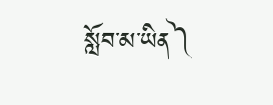སློབ་མ་ཡིན༽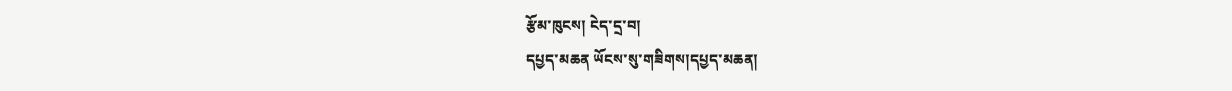རྩོམ་ཁུངས། ངེད་དྲ་བ།
དཔྱད་མཆན ཡོངས་སུ་གཟིགས།དཔྱད་མཆན།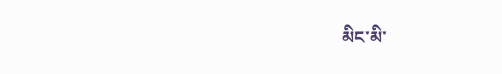མིང་མི་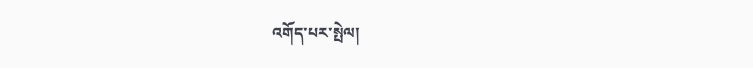འགོད་པར་སྤེལ།